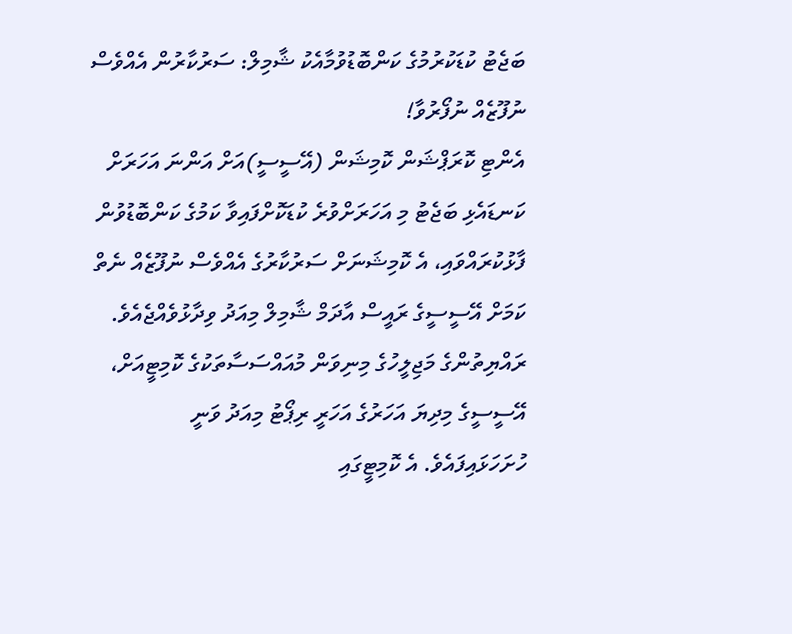ބަޖެޓު ކުޑަކުރުމުގެ ކަންބޮޑުވުމާއެކު ޝާމިލް: ސަރުކާރުން އެއްވެސް ނުފޫޒެއް ނުފޯރުވާ!
އެންޓި ކޮރަޕްޝަން ކޮމިޝަން (އޭސީސީ)އަށް އަންނަ އަހަރަށް ކަނޑައެޅި ބަޖެޓު މި އަހަރަށްވުރެ ކުޑަކޮށްފައިވާ ކަމުގެ ކަންބޮޑުވުން ފާޅުކުރައްވައި، އެ ކޮމިޝަނަށް ސަރުކާރުގެ އެއްވެސް ނުފޫޒެއް ނެތް ކަމަށް އޭސީސީގެ ރައީސް އާދަމް ޝާމިލް މިއަދު ވިދާޅުވެއްޖެއެވެ. ރައްޔިތުންގެ މަޖިލީހުގެ މިނިވަން މުއައްސަސާތަކުގެ ކޮމިޓީއަށް، އޭސީސީގެ މިދިޔަ އަހަރުގެ އަހަރީ ރިޕޯޓު މިއަދު ވަނީ ހުށަހަޅައިފައެވެ. އެ ކޮމިޓީގައި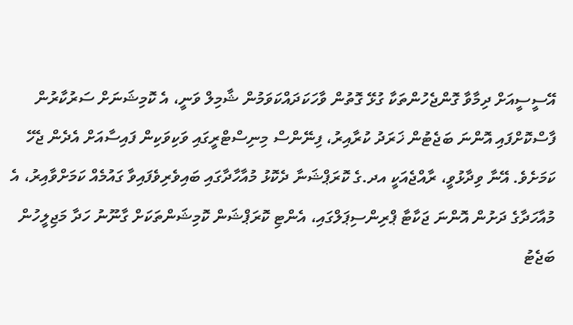އޭސީސީއަށް ދިމާވާ ގޮންޖެހުންތަކާ ގުޅޭ ގޮތުން ވާހަކަދައްކަވަމުން ޝާމިލް ވަނީ، އެ ކޮމިޝަނަށް ސަރުކާރުން ފާސްކޮށްފައި އޮންނަ ބަޖެޓުން ޚަރަދު ކުރާއިރު، ފިނޭންސް މިނިސްޓްރީގައި ވަކިވަކިން ފައިސާއަށް އެދެން ޖެހޭ ކަމަށެވެ. އޭނާ ވިދާޅުވީ، ރާއްޖެއަކީ އދ.ގެ ކޮރަޕްޝަނާ ދެކޮޅު މުއާހާދާގައި ބައިވެރިވެފައިވާ ގައުމެއް ކަމަށްވާއިރު، އެ މުއާހަދާގެ ދަށުން އޮންނަ ޖަކާޓާ ޕްރިންސިޕަލްގައި، އެންޓި ކޮރަޕްޝަން ކޮމިޝަންތަކަށް ގާނޫނު ހަދާ މަޖިލީހުން ބަޖެޓު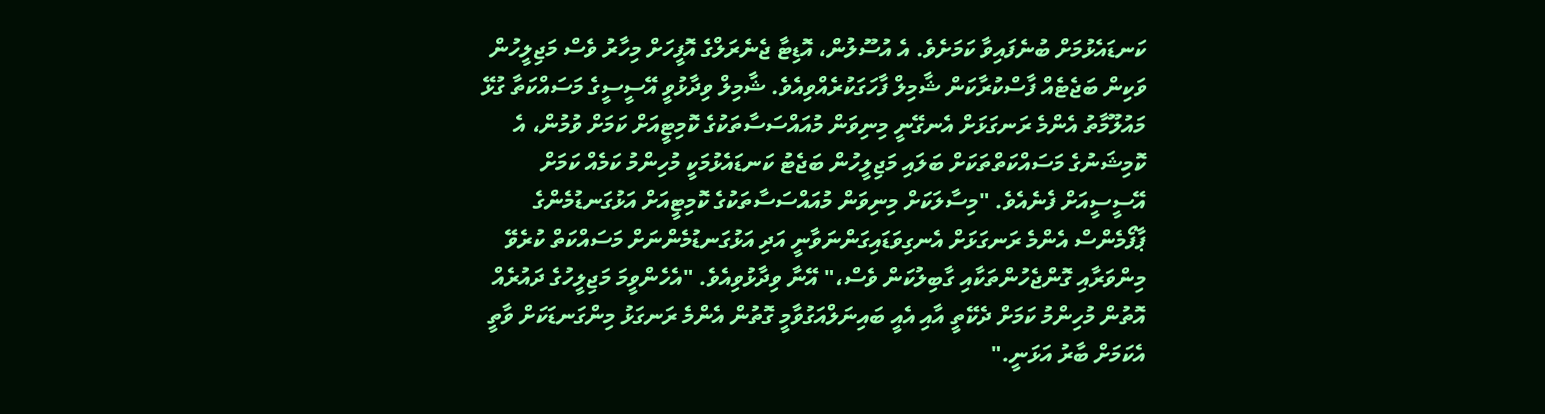ކަނޑައެޅުމަށް ބުނެފައިވާ ކަމަށެވެ. އެ އުސޫލުން، އޮޑިޓާ ޖެނެރަލްގެ އޮފީހަށް މިހާރު ވެސް މަޖިލީހުން ވަކިން ބަޖެޓެއް ފާސްކުރާކަން ޝާމިލް ފާހަގަކުރެއްވިއެވެ. ޝާމިލް ވިދާޅުވީ އޭސީސީގެ މަސައްކަތާ ގުޅޭ މައުލޫމާތު އެންމެ ރަނގަޅަށް އެނގޭނީ މިނިވަން މުއައްސަސާތަކުގެ ކޮމިޓީއަށް ކަމަށް ވުމުން، އެ ކޮމިޝަނުގެ މަސައްކަތްތަކަށް ބަލައި މަޖިލީހުން ބަޖެޓު ކަނޑައެޅުމަކީ މުހިންމު ކަމެއް ކަމަށް އޭސީސީއަށް ފެނެއެވެ. "މިސާލަކަށް މިނިވަން މުއައްސަސާތަކުގެ ކޮމިޓީއަށް އަޅުގަނޑުމެންގެ ޕާފޯމެންސް އެންމެ ރަނގަޅަށް އެނގިވަޑައިގަންނަވާނީ އަދި އަޅުގަނޑުމެންނަށް މަސައްކަތް ކުރެވޭ މިންވަރާއި ގޮންޖެހުންތަކާއި ގާބިލުކަން ވެސް،" އޭނާ ވިދާޅުވިއެވެ. "އެހެންވީމަ މަޖިލީހުގެ ދައުރެއް އޮތުން މުހިންމު ކަމަށް ދެކޭތީ އާއި އެއީ ބައިނަލްއަގުވާމީ ގޮތުން އެންމެ ރަނގަޅު މިންގަނޑަކަށް ވާތީ އެކަމަށް ބާރު އަޅަނީ."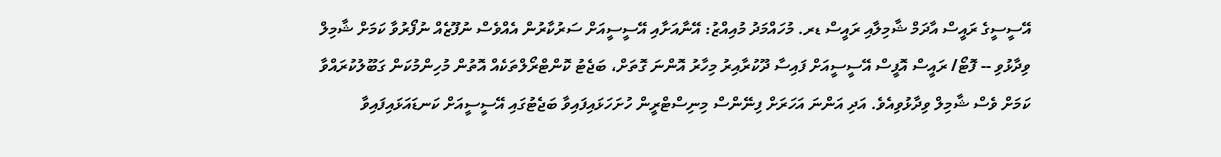އޭސީސީގެ ރައީސް އާދަމް ޝާމިލާއި ރައީސް ޑރ. މުހައްމަދު މުއިއްޒު: އޭނާއަށާއި އޭސީސީއަށް ސަރުކާރުން އެއްވެސް ނުފޫޒެއް ނުފޯރުވާ ކަމަށް ޝާމިލް ވިދާޅުވި -- ފޮޓޯ/ ރައީސް އޮފީސް އޭސީސީއަށް ފައިސާ ދޫކުރާއިރު މިހާރު އޮންނަ ގޮތަށް، ބަޖެޓު ކޮންޓްރޯލްތަކެއް އޮތުން މުހިންމުކަން ގަބޫލުކުރައްވާ ކަމަށް ވެސް ޝާމިލް ވިދާޅުވިއެވެ. އަދި އަންނަ އަހަރަށް ފިނޭންސް މިނިސްޓްރީން ހުށަހަޅައިފައިވާ ބަޖެޓުގައި އޭސީސީއަށް ކަނޑައަޅައިފައިވާ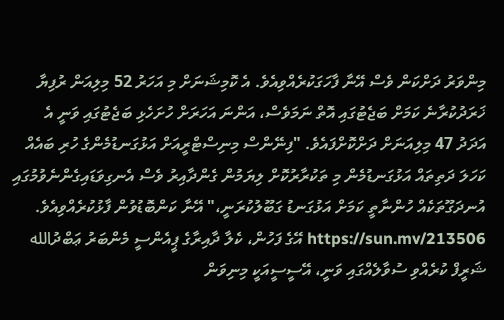މިންވަރު ދަށްކަން ވެސް އޭނާ ފާހަގަކުރެއްވިއެވެ. އެ ކޮމިޝަނަށް މި އަހަރު 52 މިލިއަން ރުފިޔާ ޚަރަދުކުރާނެ ކަމަށް ބަޖެޓުގައި އޮތް ނަމަވެސް، އަންނަ އަހަރަށް ހުށަހެޅި ބަޖެޓުގައި ވަނީ އެ އަދަދު 47 މިލިއަނަށް ދަށްކޮށްފައެވެ. "ފިނޭންސް މިނިސްޓްރީއަށް އަޅުގަނޑުމެންގެ ހުރި ބައެއް ކަހަލަ ދަތިތައް އަޅުގަނޑުމެން މި ތަކުރާރުކޮށް ލިޔަމުން ގެންދާއިރު ވެސް އެނގިވަޑައިގެންނެވުމުގައި އުނދަގޫތަކެއް ހުންނާތީ ކަމަށް އަޅުގަނޑު ގަބޫލުކުރަނީ،" އޭނާ ކަންބޮޑުވުން ފާޅުކުރެއްވިއެވެ. https://sun.mv/213506 އޭގެ ފަހުން، ކެލާ ދާއިރާގެ ޕީއެންސީ މެންބަރު ޢަބްދުالله ޝަރީފް ކުރެއްވި ސުވާލެއްގައި ވަނީ، އޭސީސީއަކީ މިނިވަން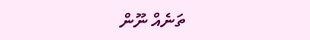ތަނެއް ނޫން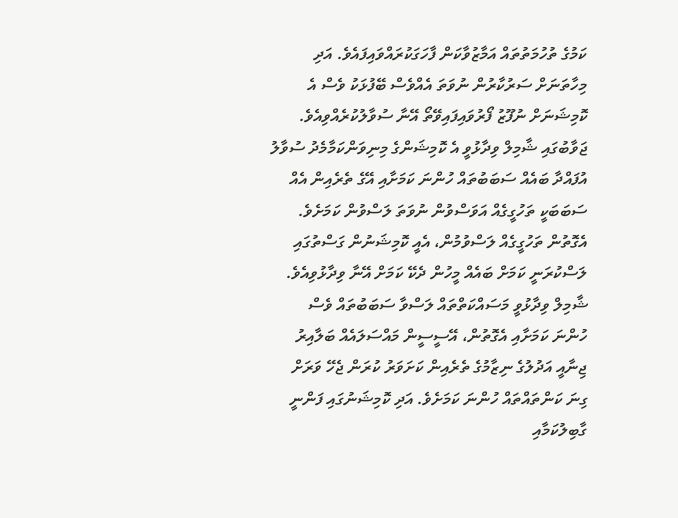ކަމުގެ ތުހުމަތުތައް އަމާޒުވާކަން ފާހަގަކުރައްވައިފައެވެ. އަދި މިހާތަނަށް ސަރުކާރުން ނުވަތަ އެއްވެސް ބޭފުޅަކު ވެސް އެ ކޮމިޝަނަށް ނުފޫޒު ފޯރުވައިފައިވޭތޯ އޭނާ ސުވާލުކުރެއްވިއެވެ. ޖަވާބުގައި ޝާމިލް ވިދާޅުވީ އެ ކޮމިޝަންގެ މިނިވަންކަމާމެދު ސުވާލު އުފައްދާ ބައެއް ސަބަބުތައް ހުންނަ ކަމަށާއި އޭގެ ތެރެއިން އެއް ސަބަބަކީ ތަހުގީގެއް އަވަސްވުން ނުވަތަ ލަސްވުން ކަމަށެވެ. އެގޮތުން ތަހުގީގެއް ލަސްވުމުން، އެއީ ކޮމިޝަނުން ގަސްތުގައި ލަސްކުރަނީ ކަމަށް ބައެއް މީހުން ދެކޭ ކަމަށް އޭނާ ވިދާޅުވިއެވެ. ޝާމިލް ވިދާޅުވީ މަސައްކަތްތައް ލަސްވާ ސަބަބުތައް ވެސް ހުންނަ ކަމަށާއި އެގޮތުން، އޭސީސީން މައްސަލައެއް ބަލާއިރު ޖިނާއީ އަދުލުގެ ނިޒާމުގެ ތެރެއިން ކަށަވަރު ކުރަން ޖެހޭ ވަރަށް ގިނަ ކަންތައްތައް ހުންނަ ކަމަށެވެ. އަދި ކޮމިޝަނުގައި ފަންނީ ގާބިލުކަމާއި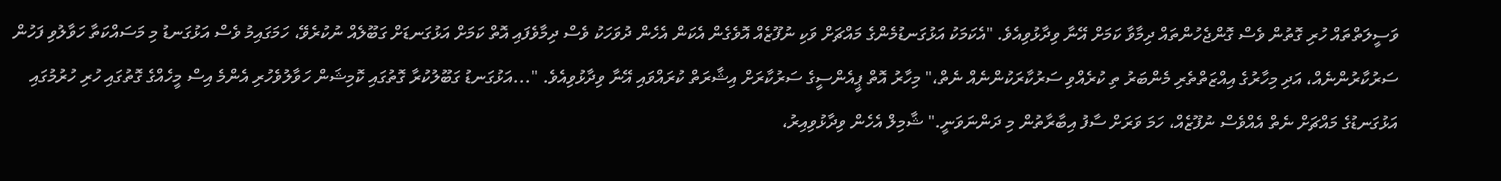ވަސީލަތްތައް ހުރި ގޮތުން ވެސް ގޮންޖެހުންތައް ދިމާވާ ކަމަށް އޭނާ ވިދާޅުވިއެވެ. "އެކަމަކު އަޅުގަނޑުމެންގެ މައްޗަށް ވަކި ނުފޫޒެއް އޮވެގެން އެކަން އެހެން ދުވަހަކު ވެސް ދިމާވެފައި އޮތް ކަމަށް އަޅުގަނޑަށް ގަބޫލެއް ނުކުރެވޭ، ހަމަގައިމު ވެސް އަޅުގަނޑު މި މަސައްކަތާ ހަވާލުވި ފަހުން ސަރުކާރުންނެއް، އަދި މިހާރުގެ އިއްޒަތްތެރި މެންބަރު ތި ކުރެއްވި ސަރުކާރަކުންނެއް ނެތް،" މިހާރު އޮތް ޕީއެންސީގެ ސަރުކާރަށް އިޝާރަތް ކުރައްވައި އޭނާ ވިދާޅުވިއެވެ. "...އަޅުގަނޑު ގަބޫލުކުރާ ގޮތުގައި ކޮމިޝަން ހަވާލުވެހުރި އެންމެ އިސް މީހެއްގެ ގޮތުގައި ހުރި ހުރުމުގައި އަޅުގަނޑުގެ މައްޗަށް ނެތް އެއްވެސް ނުފޫޒެއް، ހަމަ ވަރަށް ސާފު އިބާރާތުން މި ދަންނަވަނީ." ޝާމިލް އެހެން ވިދާޅުވިއިރު،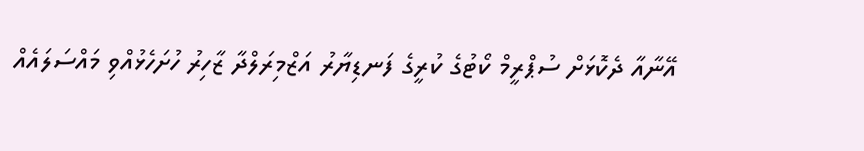އޭނާއާ ދެކޮޅަށް ސުޕްރީމް ކޯޓުގެ ކުރީގެ ފަނޑިޔާރު އަޒްމިރަލްދާ ޒާހިރު ހުށަހެޅުއްވި މައްސަލައެއް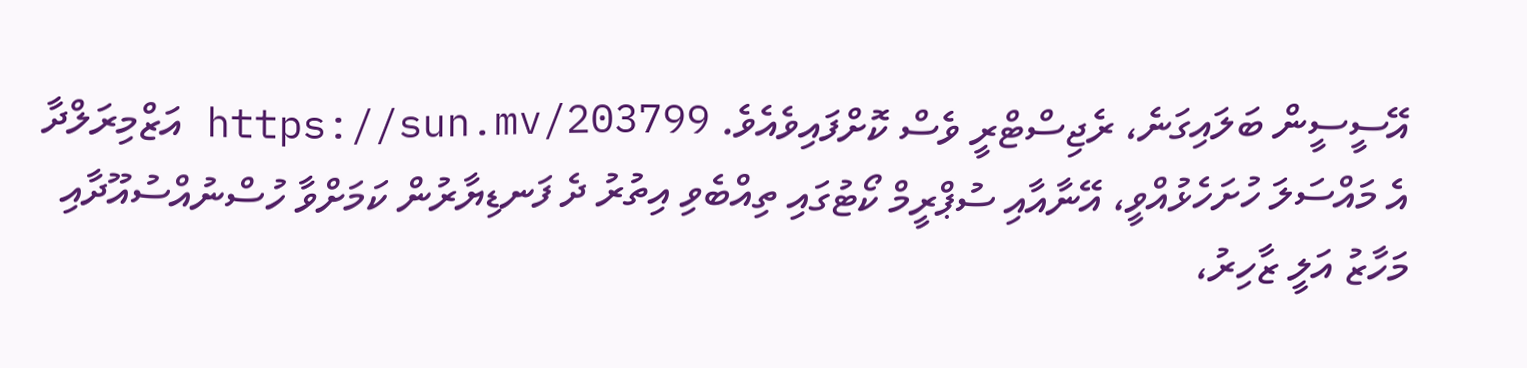އޭސީސީން ބަލައިގަނެ، ރެޖިސްޓްރީ ވެސް ކޮށްފައިވެއެވެ. https://sun.mv/203799 އަޒްމިރަލްދާ އެ މައްސަލަ ހުށަހެޅުއްވީ، އޭނާއާއި ސުޕްރީމް ކޯޓުގައި ތިއްބެވި އިތުރު ދެ ފަނޑިޔާރުން ކަމަށްވާ ހުސްނުއްސުއޫދާއި މަހާޒު އަލީ ޒާހިރު،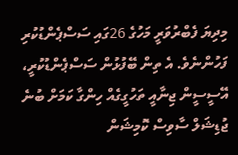މިދިޔަ ފެބްރުވަރީ މަހުގެ 26ގައި ސަސްޕެންޑުކުރި ފަހުންނެވެ. އެ ތިން ބޭފުޅުން ސަސްޕެންޑުކުރީ، އޭސީސީން ޖިނާއީ ތަހުގީގެއް ހިންގާ ކަމަށް ބުނެ ޖުޑިޝަލް ސާވިސް ކޮމިޝަން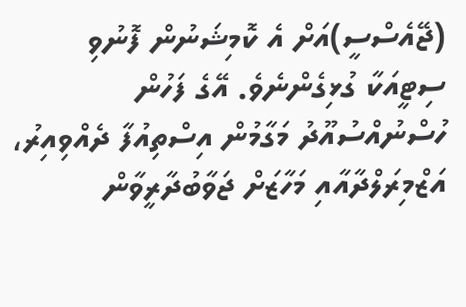(ޖޭއެސްސީ)އަށް އެ ކޮމިޝަނުން ފޮނުވި ސިޓީއަކާ ގުޅިގެންނެވެ. އޭގެ ފަހުން ހުސްނުއްސުއޫދު މަގާމުން އިސްތިއުފާ ދެއްވިއިރު، އަޒްމިރަލްދާއާއި މަހާޒަށް ޖަވާބުދާރީވާން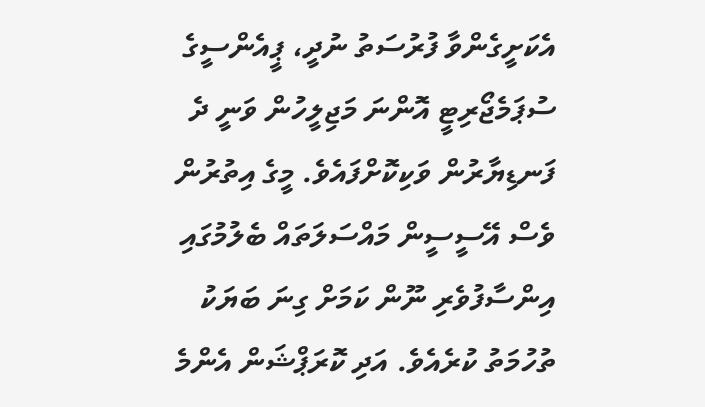އެކަށީގެންވާ ފުރުސަތު ނުދީ، ޕީއެންސީގެ ސުޕަމެޖޯރިޓީ އޮންނަ މަޖިލީހުން ވަނީ ދެ ފަނޑިޔާރުން ވަކިކޮށްފައެވެ. މީގެ އިތުރުން ވެސް އޭސީސީން މައްސަލަތައް ބެލުމުގައި އިންސާފުވެރި ނޫން ކަމަށް ގިނަ ބަޔަކު ތުހުމަތު ކުރެއެވެ. އަދި ކޮރަޕްޝަން އެންމެ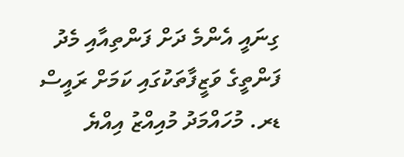ގިނައީ އެންމެ ދަށް ފަންތިއާއި މެދު ފަންތީގެ ވަޒީފާތަކުގައި ކަމަށް ރައީސް ޑރ. މުހައްމަދު މުއިއްޒު އިއްޔެ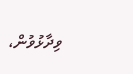ވިދާޅުވުން،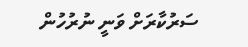ސަރުކާރަށް ވަނީ ނުރުހުން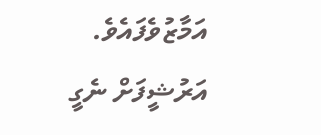އަމާޒުވެފައެވެ.
އަރުޝީފަށް ނެގީ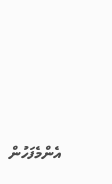އެންމެފަހުން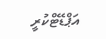އަޕްޑޭޓްކުރީ